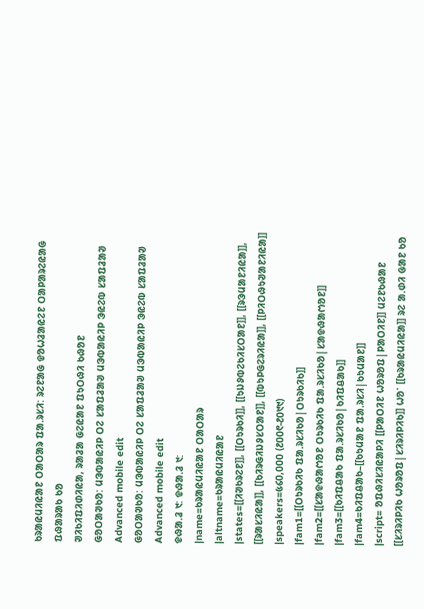ᱠᱨᱟᱭᱢᱤᱭᱟᱱ ᱛᱟᱛᱟᱨ ᱯᱟᱹᱨᱥᱤ: ᱨᱮᱱᱟᱜ ᱫᱚᱦᱲᱟᱭᱮᱱ ᱛᱟᱞᱟᱨᱮᱭᱟᱜ ᱯᱷᱟᱨᱟᱠ ᱠᱚ
ᱣᱤᱠᱤᱯᱤᱰᱤᱭᱟ, ᱨᱟᱲᱟ ᱜᱮᱭᱟᱱ ᱯᱩᱛᱷᱤ ᱠᱷᱚᱱ
ᱜᱚᱛᱟᱣᱠᱚ: ᱢᱳᱵᱟᱭᱤᱞ ᱛᱮ ᱥᱟᱯᱲᱟᱣ ᱢᱳᱵᱟᱭᱤᱞ ᱳᱭᱮᱵ ᱥᱟᱯᱲᱟᱣ Advanced mobile edit
ᱜᱚᱛᱟᱣᱠᱚ: ᱢᱳᱵᱟᱭᱤᱞ ᱛᱮ ᱥᱟᱯᱲᱟᱣ ᱢᱳᱵᱟᱭᱤᱞ ᱳᱭᱮᱵ ᱥᱟᱯᱲᱟᱣ Advanced mobile edit
ᱫᱷᱟᱹᱲ ᱑: ᱫᱷᱟᱹᱲ ᱑:
|name=ᱠᱨᱟᱭᱢᱤᱭᱟᱱ ᱛᱟᱛᱟᱨ
|altname=ᱠᱨᱟᱭᱢᱤᱭᱟᱱ
|states=[[ᱤᱣᱠᱨᱮᱱ]], [[ᱛᱩᱨᱠᱤ]], [[ᱩᱡᱽᱵᱮᱠᱤᱥᱛᱟᱱ]], [[ᱨᱳᱢᱟᱱᱤᱭᱟ]], [[ᱨᱟᱥᱤᱭᱟ]], [[ᱠᱤᱨᱜᱤᱡᱽᱥᱛᱟᱱ]], [[ᱵᱩᱞᱜᱮᱨᱤᱭᱟ]], [[ᱞᱤᱛᱷᱩᱣᱟᱱᱤᱭᱟ]]
|speakers=᱕᱔᱐,᱐᱐᱐ (᱒᱐᱐᱖-᱒᱐᱑᱑)
|fam1=[[ᱛᱩᱨᱠᱤᱠ ᱯᱟᱹᱨᱥᱤᱠᱚ|ᱛᱩᱨᱠᱤᱠ]]
|fam2=[[ᱥᱟᱫᱷᱟᱬᱚᱱ ᱛᱩᱨᱠᱤᱠ ᱯᱟᱹᱨᱥᱤᱠᱚ|ᱥᱟᱫᱷᱟᱬᱚᱱ]]
|fam3=[[ᱠᱤᱯᱪᱟᱠ ᱯᱟᱹᱨᱥᱤᱠᱚ|ᱠᱤᱯᱪᱟᱠ]]
|fam4=ᱠᱤᱯᱪᱟᱠ–[[ᱠᱩᱢᱟᱱ ᱯᱟᱹᱨᱥᱤ|ᱠᱩᱢᱟᱱ]]
|script= ᱚᱯᱷᱤᱥᱤᱭᱟᱞᱤ [[ᱞᱟᱛᱤᱱ ᱦᱚᱨᱚᱯ|ᱞᱟᱛᱤᱱ]] ᱢᱮᱱᱠᱷᱟᱱ [[ᱥᱤᱨᱤᱞᱤᱠ ᱦᱚᱨᱚᱯ|ᱥᱤᱨᱤᱞᱤᱠ]] ᱦᱚᱸ [[ᱠᱨᱟᱭᱢᱤᱭᱟ]] ᱨᱮ ᱟᱹᱰᱤ ᱜᱟᱱ ᱠᱚ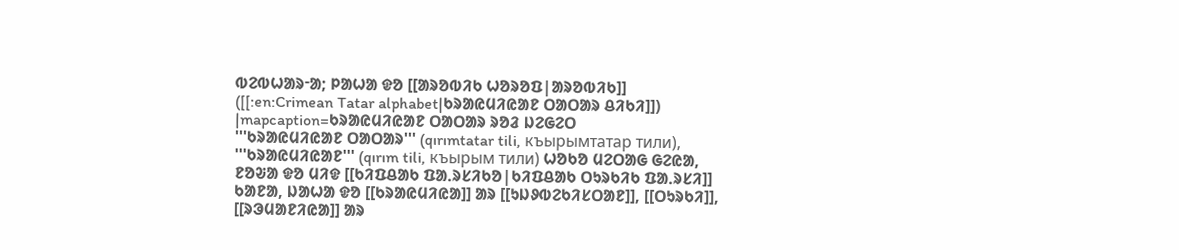ᱵᱮᱵᱦᱟᱨᱼᱟ; ᱞᱟᱦᱟ ᱫᱚ [[ᱟᱨᱚᱵᱤᱠ ᱦᱚᱨᱚᱯ|ᱟᱨᱚᱵᱤᱠ]] ([[:en:Crimean Tatar alphabet|ᱠᱨᱟᱭᱢᱤᱭᱟᱱ ᱛᱟᱛᱟᱨ ᱪᱤᱠᱤ]])
|mapcaption=ᱠᱨᱟᱭᱢᱤᱭᱟᱱ ᱛᱟᱛᱟᱨ ᱨᱚᱲ ᱡᱮᱜᱮᱛ
'''ᱠᱨᱟᱭᱢᱤᱭᱟᱱ ᱛᱟᱛᱟᱨ''' (qırımtatar tili, къырымтатар тили), '''ᱠᱨᱟᱭᱢᱤᱭᱟᱱ''' (qırım tili, къырым тили) ᱦᱚᱠᱚ ᱢᱮᱛᱟᱜ ᱜᱮᱭᱟ, ᱱᱚᱶᱟ ᱫᱚ ᱢᱤᱫ [[ᱠᱤᱯᱪᱟᱠ ᱯᱟᱹᱨᱥᱤᱠᱚ|ᱠᱤᱯᱪᱟᱠ ᱛᱩᱨᱠᱤᱠ ᱯᱟᱹᱨᱥᱤ]] ᱠᱟᱱᱟ, ᱡᱟᱦᱟ ᱫᱚ [[ᱠᱨᱟᱭᱢᱤᱭᱟ]] ᱟᱨ [[ᱩᱡᱽᱵᱮᱠᱤᱥᱛᱟᱱ]], [[ᱛᱩᱨᱠᱤ]], [[ᱨᱳᱢᱟᱱᱤᱭᱟ]] ᱟᱨ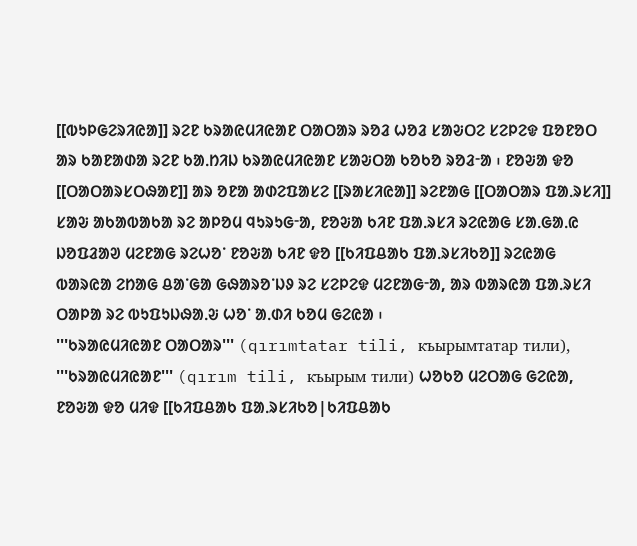[[ᱵᱩᱞᱜᱮᱨᱤᱭᱟ]] ᱨᱮᱱ ᱠᱨᱟᱭᱢᱤᱭᱟᱱ ᱛᱟᱛᱟᱨ ᱨᱚᱲ ᱦᱚᱲ ᱥᱟᱶᱛᱮ ᱥᱮᱞᱮᱫ ᱯᱚᱱᱚᱛ ᱟᱨ ᱠᱟᱱᱟᱰᱟ ᱨᱮᱱ ᱠᱟᱹᱴᱤᱡ ᱠᱨᱟᱭᱢᱤᱭᱟᱱ ᱥᱟᱶᱛᱟ ᱠᱚᱠᱚ ᱨᱚᱲᱼᱟ ᱾ ᱱᱚᱶᱟ ᱫᱚ [[ᱛᱟᱛᱟᱨᱥᱛᱷᱟᱱ]] ᱟᱨ ᱚᱱᱟ ᱟᱰᱮᱯᱟᱥᱮ [[ᱨᱟᱥᱤᱭᱟ]] ᱨᱮᱱᱟᱜ [[ᱛᱟᱛᱟᱨ ᱯᱟᱹᱨᱥᱤ]] ᱥᱟᱶ ᱟᱠᱟᱵᱟᱠᱟ ᱨᱮ ᱟᱞᱚᱢ ᱧᱩᱨᱩᱜᱼᱟ, ᱱᱚᱶᱟ ᱠᱤᱱ ᱯᱟᱹᱨᱥᱤ ᱨᱮᱭᱟᱜ ᱥᱟᱹᱜᱟᱹᱭ ᱡᱚᱯᱲᱟᱣ ᱢᱮᱱᱟᱜ ᱨᱮᱦᱚᱸ ᱱᱚᱶᱟ ᱠᱤᱱ ᱫᱚ [[ᱠᱤᱯᱪᱟᱠ ᱯᱟᱹᱨᱥᱤᱠᱚ]] ᱨᱮᱭᱟᱜ ᱵᱟᱨᱭᱟ ᱮᱴᱟᱜ ᱪᱟᱸᱜᱟ ᱜᱷᱟᱨᱚᱸᱡᱽ ᱨᱮ ᱥᱮᱞᱮᱫ ᱢᱮᱱᱟᱜᱼᱟ, ᱟᱨ ᱵᱟᱨᱭᱟ ᱯᱟᱹᱨᱥᱤ ᱛᱟᱞᱟ ᱨᱮ ᱵᱩᱯᱩᱡᱷᱟᱹᱶ ᱦᱚᱸ ᱟᱹᱰᱤ ᱠᱚᱢ ᱜᱮᱭᱟ ᱾
'''ᱠᱨᱟᱭᱢᱤᱭᱟᱱ ᱛᱟᱛᱟᱨ''' (qırımtatar tili, къырымтатар тили), '''ᱠᱨᱟᱭᱢᱤᱭᱟᱱ''' (qırım tili, къырым тили) ᱦᱚᱠᱚ ᱢᱮᱛᱟᱜ ᱜᱮᱭᱟ, ᱱᱚᱶᱟ ᱫᱚ ᱢᱤᱫ [[ᱠᱤᱯᱪᱟᱠ ᱯᱟᱹᱨᱥᱤᱠᱚ|ᱠᱤᱯᱪᱟᱠ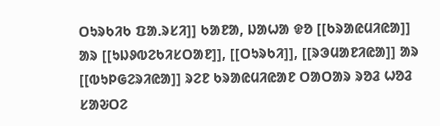ᱛᱩᱨᱠᱤᱠ ᱯᱟᱹᱨᱥᱤ]] ᱠᱟᱱᱟ, ᱡᱟᱦᱟ ᱫᱚ [[ᱠᱨᱟᱭᱢᱤᱭᱟ]] ᱟᱨ [[ᱩᱡᱽᱵᱮᱠᱤᱥᱛᱟᱱ]], [[ᱛᱩᱨᱠᱤ]], [[ᱨᱳᱢᱟᱱᱤᱭᱟ]] ᱟᱨ [[ᱵᱩᱞᱜᱮᱨᱤᱭᱟ]] ᱨᱮᱱ ᱠᱨᱟᱭᱢᱤᱭᱟᱱ ᱛᱟᱛᱟᱨ ᱨᱚᱲ ᱦᱚᱲ ᱥᱟᱶᱛᱮ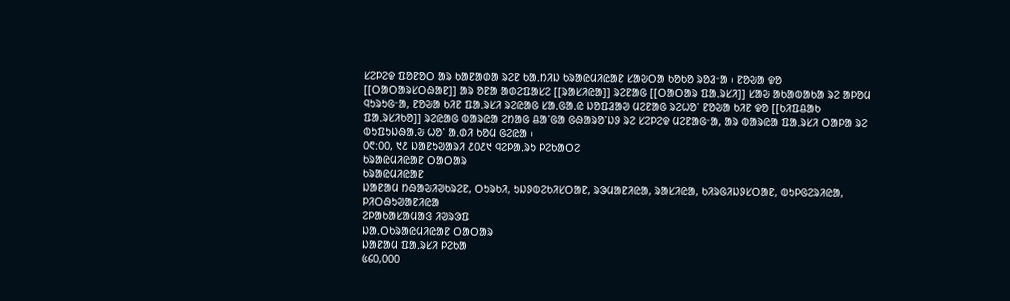ᱥᱮᱞᱮᱫ ᱯᱚᱱᱚᱛ ᱟᱨ ᱠᱟᱱᱟᱰᱟ ᱨᱮᱱ ᱠᱟᱹᱴᱤᱡ ᱠᱨᱟᱭᱢᱤᱭᱟᱱ ᱥᱟᱶᱛᱟ ᱠᱚᱠᱚ ᱨᱚᱲᱼᱟ ᱾ ᱱᱚᱶᱟ ᱫᱚ [[ᱛᱟᱛᱟᱨᱥᱛᱷᱟᱱ]] ᱟᱨ ᱚᱱᱟ ᱟᱰᱮᱯᱟᱥᱮ [[ᱨᱟᱥᱤᱭᱟ]] ᱨᱮᱱᱟᱜ [[ᱛᱟᱛᱟᱨ ᱯᱟᱹᱨᱥᱤ]] ᱥᱟᱶ ᱟᱠᱟᱵᱟᱠᱟ ᱨᱮ ᱟᱞᱚᱢ ᱧᱩᱨᱩᱜᱼᱟ, ᱱᱚᱶᱟ ᱠᱤᱱ ᱯᱟᱹᱨᱥᱤ ᱨᱮᱭᱟᱜ ᱥᱟᱹᱜᱟᱹᱭ ᱡᱚᱯᱲᱟᱣ ᱢᱮᱱᱟᱜ ᱨᱮᱦᱚᱸ ᱱᱚᱶᱟ ᱠᱤᱱ ᱫᱚ [[ᱠᱤᱯᱪᱟᱠ ᱯᱟᱹᱨᱥᱤᱠᱚ]] ᱨᱮᱭᱟᱜ ᱵᱟᱨᱭᱟ ᱮᱴᱟᱜ ᱪᱟᱸᱜᱟ ᱜᱷᱟᱨᱚᱸᱡᱽ ᱨᱮ ᱥᱮᱞᱮᱫ ᱢᱮᱱᱟᱜᱼᱟ, ᱟᱨ ᱵᱟᱨᱭᱟ ᱯᱟᱹᱨᱥᱤ ᱛᱟᱞᱟ ᱨᱮ ᱵᱩᱯᱩᱡᱷᱟᱹᱶ ᱦᱚᱸ ᱟᱹᱰᱤ ᱠᱚᱢ ᱜᱮᱭᱟ ᱾
᱐᱖:᱐᱐, ᱑᱒ ᱡᱟᱱᱩᱣᱟᱨᱤ ᱒᱐᱒᱑ ᱧᱮᱞᱟᱹᱨᱩ ᱞᱮᱠᱟᱛᱮ
ᱠᱨᱟᱭᱢᱤᱭᱟᱱ ᱛᱟᱛᱟᱨ
ᱠᱨᱟᱭᱢᱤᱭᱟᱱ
ᱡᱟᱱᱟᱢ ᱴᱷᱟᱶᱤᱣᱠᱨᱮᱱ, ᱛᱩᱨᱠᱤ, ᱩᱡᱽᱵᱮᱠᱤᱥᱛᱟᱱ, ᱨᱳᱢᱟᱱᱤᱭᱟ, ᱨᱟᱥᱤᱭᱟ, ᱠᱤᱨᱜᱤᱡᱽᱥᱛᱟᱱ, ᱵᱩᱞᱜᱮᱨᱤᱭᱟ, ᱞᱤᱛᱷᱩᱣᱟᱱᱤᱭᱟ
ᱮᱞᱟᱠᱟᱥᱟᱢᱟᱝ ᱤᱣᱨᱳᱯ
ᱡᱟᱹᱛᱠᱨᱟᱭᱢᱤᱭᱟᱱ ᱛᱟᱛᱟᱨ
ᱡᱟᱱᱟᱢ ᱯᱟᱹᱨᱥᱤ ᱞᱮᱠᱟ
᱕᱔᱐,᱐᱐᱐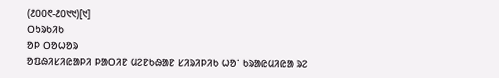(᱒᱐᱐᱖-᱒᱐᱑᱑)[᱑]
ᱛᱩᱨᱠᱤᱠ
ᱚᱞ ᱛᱚᱦᱚᱨ
ᱚᱯᱷᱤᱥᱤᱭᱟᱞᱤ ᱞᱟᱛᱤᱱ ᱢᱮᱱᱠᱷᱟᱱ ᱥᱤᱨᱤᱞᱤᱠ ᱦᱚᱸ ᱠᱨᱟᱭᱢᱤᱭᱟ ᱨᱮ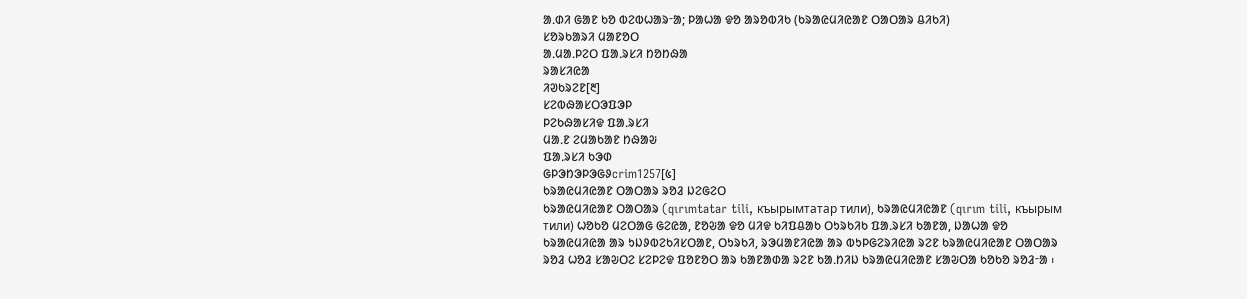ᱟᱹᱰᱤ ᱜᱟᱱ ᱠᱚ ᱵᱮᱵᱦᱟᱨᱼᱟ; ᱞᱟᱦᱟ ᱫᱚ ᱟᱨᱚᱵᱤᱠ (ᱠᱨᱟᱭᱢᱤᱭᱟᱱ ᱛᱟᱛᱟᱨ ᱪᱤᱠᱤ)
ᱥᱚᱨᱠᱟᱨᱤ ᱢᱟᱱᱚᱛ
ᱟᱹᱢᱟᱹᱞᱮᱛ ᱯᱟᱹᱨᱥᱤ ᱴᱚᱴᱷᱟ
ᱨᱟᱥᱤᱭᱟ
ᱤᱣᱠᱨᱮᱱ[᱓]
ᱥᱮᱵᱷᱟᱥᱛᱳᱯᱳᱞ
ᱞᱮᱠᱷᱟᱥᱤᱫ ᱯᱟᱹᱨᱥᱤ
ᱢᱟᱹᱱ ᱮᱢᱟᱠᱟᱱ ᱴᱷᱟᱶ
ᱯᱟᱹᱨᱥᱤ ᱠᱳᱰ
ᱜᱞᱳᱴᱳᱞᱳᱜᱽcrim1257[᱕]
ᱠᱨᱟᱭᱢᱤᱭᱟᱱ ᱛᱟᱛᱟᱨ ᱨᱚᱲ ᱡᱮᱜᱮᱛ
ᱠᱨᱟᱭᱢᱤᱭᱟᱱ ᱛᱟᱛᱟᱨ (qırımtatar tili, къырымтатар тили), ᱠᱨᱟᱭᱢᱤᱭᱟᱱ (qırım tili, къырым тили) ᱦᱚᱠᱚ ᱢᱮᱛᱟᱜ ᱜᱮᱭᱟ, ᱱᱚᱶᱟ ᱫᱚ ᱢᱤᱫ ᱠᱤᱯᱪᱟᱠ ᱛᱩᱨᱠᱤᱠ ᱯᱟᱹᱨᱥᱤ ᱠᱟᱱᱟ, ᱡᱟᱦᱟ ᱫᱚ ᱠᱨᱟᱭᱢᱤᱭᱟ ᱟᱨ ᱩᱡᱽᱵᱮᱠᱤᱥᱛᱟᱱ, ᱛᱩᱨᱠᱤ, ᱨᱳᱢᱟᱱᱤᱭᱟ ᱟᱨ ᱵᱩᱞᱜᱮᱨᱤᱭᱟ ᱨᱮᱱ ᱠᱨᱟᱭᱢᱤᱭᱟᱱ ᱛᱟᱛᱟᱨ ᱨᱚᱲ ᱦᱚᱲ ᱥᱟᱶᱛᱮ ᱥᱮᱞᱮᱫ ᱯᱚᱱᱚᱛ ᱟᱨ ᱠᱟᱱᱟᱰᱟ ᱨᱮᱱ ᱠᱟᱹᱴᱤᱡ ᱠᱨᱟᱭᱢᱤᱭᱟᱱ ᱥᱟᱶᱛᱟ ᱠᱚᱠᱚ ᱨᱚᱲᱼᱟ ᱾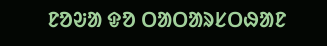ᱱᱚᱶᱟ ᱫᱚ ᱛᱟᱛᱟᱨᱥᱛᱷᱟᱱ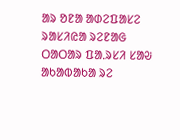ᱟᱨ ᱚᱱᱟ ᱟᱰᱮᱯᱟᱥᱮ ᱨᱟᱥᱤᱭᱟ ᱨᱮᱱᱟᱜ ᱛᱟᱛᱟᱨ ᱯᱟᱹᱨᱥᱤ ᱥᱟᱶ ᱟᱠᱟᱵᱟᱠᱟ ᱨᱮ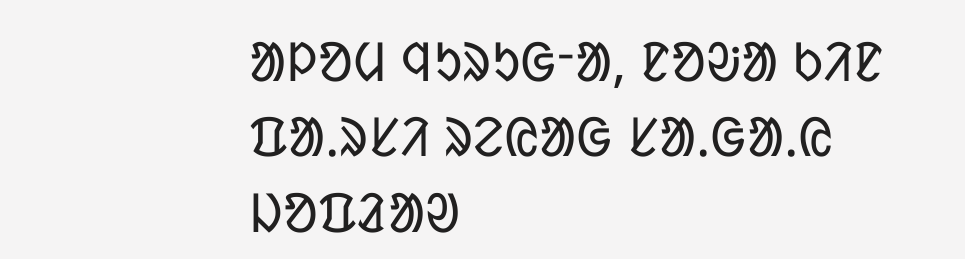ᱟᱞᱚᱢ ᱧᱩᱨᱩᱜᱼᱟ, ᱱᱚᱶᱟ ᱠᱤᱱ ᱯᱟᱹᱨᱥᱤ ᱨᱮᱭᱟᱜ ᱥᱟᱹᱜᱟᱹᱭ ᱡᱚᱯᱲᱟᱣ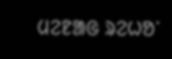ᱢᱮᱱᱟᱜ ᱨᱮᱦᱚᱸ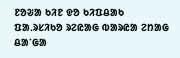ᱱᱚᱶᱟ ᱠᱤᱱ ᱫᱚ ᱠᱤᱯᱪᱟᱠ ᱯᱟᱹᱨᱥᱤᱠᱚ ᱨᱮᱭᱟᱜ ᱵᱟᱨᱭᱟ ᱮᱴᱟᱜ ᱪᱟᱸᱜᱟ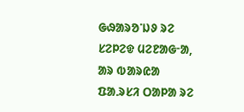ᱜᱷᱟᱨᱚᱸᱡᱽ ᱨᱮ ᱥᱮᱞᱮᱫ ᱢᱮᱱᱟᱜᱼᱟ, ᱟᱨ ᱵᱟᱨᱭᱟ ᱯᱟᱹᱨᱥᱤ ᱛᱟᱞᱟ ᱨᱮ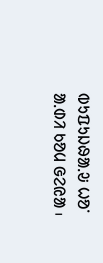ᱵᱩᱯᱩᱡᱷᱟᱹᱶ ᱦᱚᱸ ᱟᱹᱰᱤ ᱠᱚᱢ ᱜᱮᱭᱟ ᱾